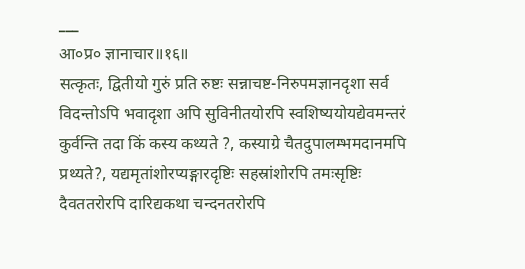___
आ०प्र० ज्ञानाचार॥१६॥
सत्कृतः, द्वितीयो गुरुं प्रति रुष्टः सन्नाचष्ट-निरुपमज्ञानदृशा सर्व विदन्तोऽपि भवादृशा अपि सुविनीतयोरपि स्वशिष्ययोयद्येवमन्तरं कुर्वन्ति तदा किं कस्य कथ्यते ?, कस्याग्रे चैतदुपालम्भमदानमपि प्रथ्यते?, यद्यमृतांशोरप्यङ्गारदृष्टिः सहस्रांशोरपि तमःसृष्टिः दैवततरोरपि दारिद्यकथा चन्दनतरोरपि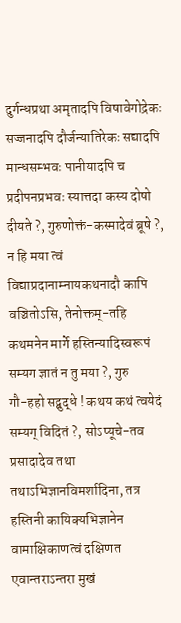दुर्गन्धप्रथा अमृतादपि विषावेगोद्रेकः सज्जनादपि दौर्जन्यातिरेकः सद्यादपि मान्धसम्भवः पानीयादपि च प्रदीपनप्रभवः स्यात्तदा कस्य दोषो दीयते ?, गुरुणोक्तं-कस्मादेवं ब्रूषे ?, न हि मया त्वं विद्याप्रदानाम्नायकथनादौ कापि वञ्चितोऽसि, तेनोक्तम्-तहि कथमनेन मार्गे हस्तिन्यादिस्वरूपं सम्यग ज्ञातं न तु मया ?, गुरु
गौ-हहो सद्बुद्धे ! कथय कथं त्वयेदं सम्यग् विदितं ?, सोऽप्यूचे-तव प्रसादादेव तथा तथाऽभिज्ञानविमर्शादिना, तत्र हस्तिनी कायिक्यभिज्ञानेन वामाक्षिकाणत्वं दक्षिणत एवान्तराऽन्तरा मुखं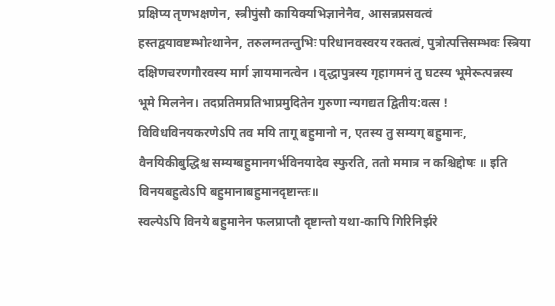प्रक्षिप्य तृणभक्षणेन, स्त्रीपुंसौ कायिक्यभिज्ञानेनैव, आसन्नप्रसवत्वं हस्तद्वयावष्टम्भोत्थानेन, तरुलग्नतन्तुभिः परिधानवस्वरय रक्तत्वं, पुत्रोत्पत्तिसम्भवः स्त्रिया दक्षिणचरणगौरवस्य मार्ग ज्ञायमानत्वेन । वृद्धापुत्रस्य गृहागमनं तु घटस्य भूमेरूत्पन्नस्य भूमे मिलनेन। तदप्रतिमप्रतिभाप्रमुदितेन गुरुणा न्यगद्यत द्वितीय:वत्स ! विविधविनयकरणेऽपि तव मयि तागू बहुमानो न, एतस्य तु सम्यग् बहुमानः, वैनयिकीबुद्धिश्च सम्यग्बहुमानगर्भविनयादेव स्फुरति, ततो ममात्र न कश्चिद्दोषः ॥ इति विनयबहुत्वेऽपि बहुमानाबहुमानदृष्टान्तः॥
स्वल्पेऽपि विनये बहुमानेन फलप्राप्तौ दृष्टान्तो यथा-कापि गिरिनिर्झरे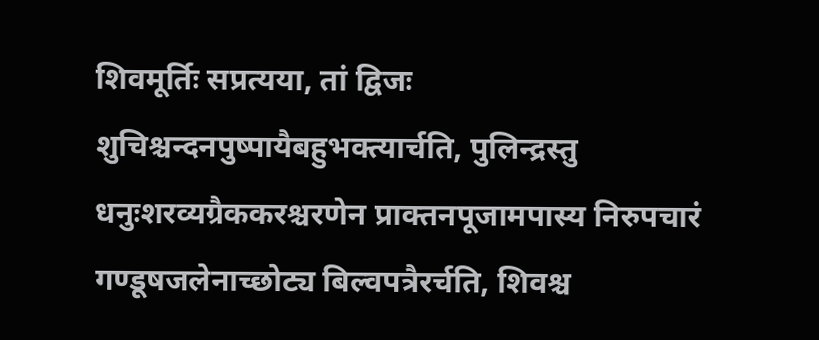शिवमूर्तिः सप्रत्यया, तां द्विजः शुचिश्चन्दनपुष्पायैबहुभक्त्यार्चति, पुलिन्द्रस्तु धनुःशरव्यग्रैककरश्चरणेन प्राक्तनपूजामपास्य निरुपचारं गण्डूषजलेनाच्छोट्य बिल्वपत्रैरर्चति, शिवश्च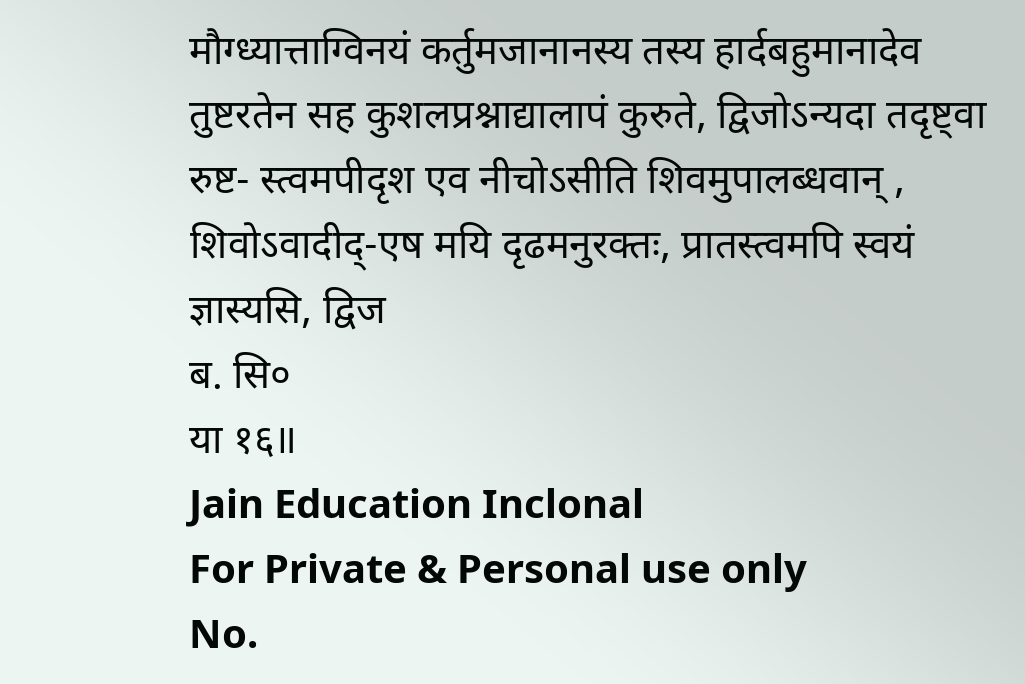मौग्ध्यात्ताग्विनयं कर्तुमजानानस्य तस्य हार्दबहुमानादेव तुष्टरतेन सह कुशलप्रश्नाद्यालापं कुरुते, द्विजोऽन्यदा तदृष्ट्वा रुष्ट- स्त्वमपीदृश एव नीचोऽसीति शिवमुपालब्धवान् , शिवोऽवादीद्-एष मयि दृढमनुरक्तः, प्रातस्त्वमपि स्वयं ज्ञास्यसि, द्विज
ब. सि०
या १६॥
Jain Education Inclonal
For Private & Personal use only
No.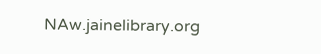NAw.jainelibrary.org